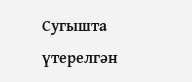Сугышта үтерелгән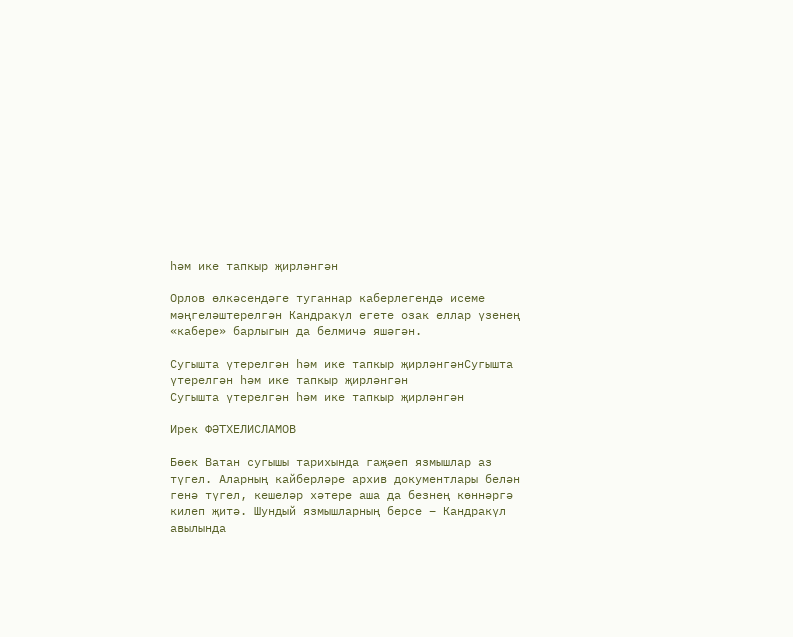һәм ике тапкыр җирләнгән

Орлов өлкәсендәге туганнар каберлегендә исеме мәңгеләштерелгән Кандракүл егете озак еллар үзенең «кабере» барлыгын да белмичә яшәгән.

Сугышта үтерелгән һәм ике тапкыр җирләнгәнСугышта үтерелгән һәм ике тапкыр җирләнгән
Сугышта үтерелгән һәм ике тапкыр җирләнгән

Ирек ФӘТХЕЛИСЛАМОВ

Бөек Ватан сугышы тарихында гаҗәеп язмышлар аз түгел. Аларның кайберләре архив документлары белән генә түгел, кешеләр хәтере аша да безнең көннәргә килеп җитә. Шундый язмышларның берсе – Кандракүл авылында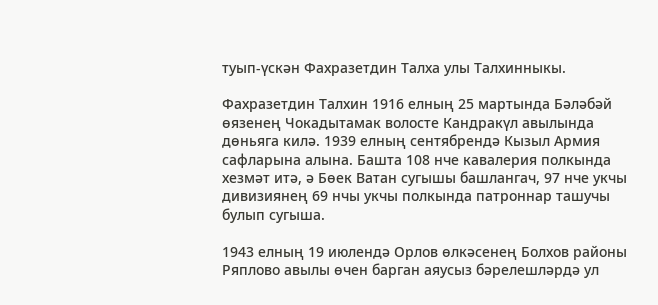туып-үскән Фахразетдин Талха улы Талхинныкы.

Фахразетдин Талхин 1916 елның 25 мартында Бәләбәй өязенең Чокадытамак волосте Кандракүл авылында дөньяга килә. 1939 елның сентябрендә Кызыл Армия сафларына алына. Башта 108 нче кавалерия полкында хезмәт итә, ә Бөек Ватан сугышы башлангач, 97 нче укчы дивизиянең 69 нчы укчы полкында патроннар ташучы булып сугыша.

1943 елның 19 июлендә Орлов өлкәсенең Болхов районы Ряплово авылы өчен барган аяусыз бәрелешләрдә ул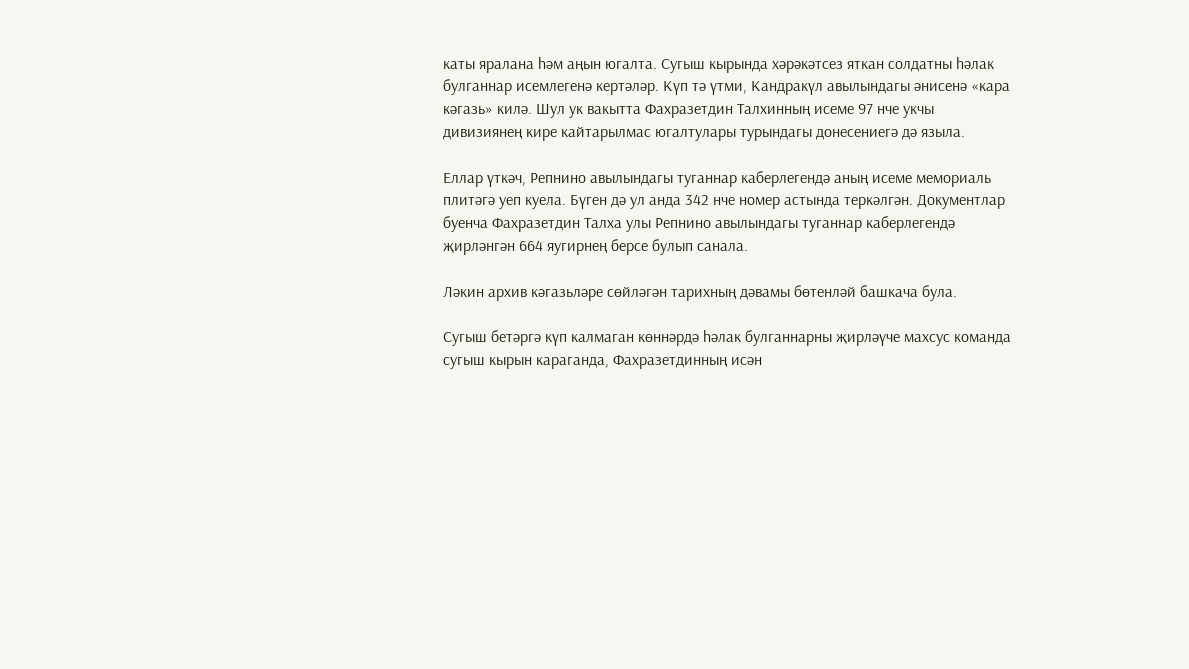каты яралана һәм аңын югалта. Сугыш кырында хәрәкәтсез яткан солдатны һәлак булганнар исемлегенә кертәләр. Күп тә үтми, Кандракүл авылындагы әнисенә «кара кәгазь» килә. Шул ук вакытта Фахразетдин Талхинның исеме 97 нче укчы дивизиянең кире кайтарылмас югалтулары турындагы донесениегә дә языла.

Еллар үткәч, Репнино авылындагы туганнар каберлегендә аның исеме мемориаль плитәгә уеп куела. Бүген дә ул анда 342 нче номер астында теркәлгән. Документлар буенча Фахразетдин Талха улы Репнино авылындагы туганнар каберлегендә җирләнгән 664 яугирнең берсе булып санала.

Ләкин архив кәгазьләре сөйләгән тарихның дәвамы бөтенләй башкача була.

Сугыш бетәргә күп калмаган көннәрдә һәлак булганнарны җирләүче махсус команда сугыш кырын караганда, Фахразетдинның исән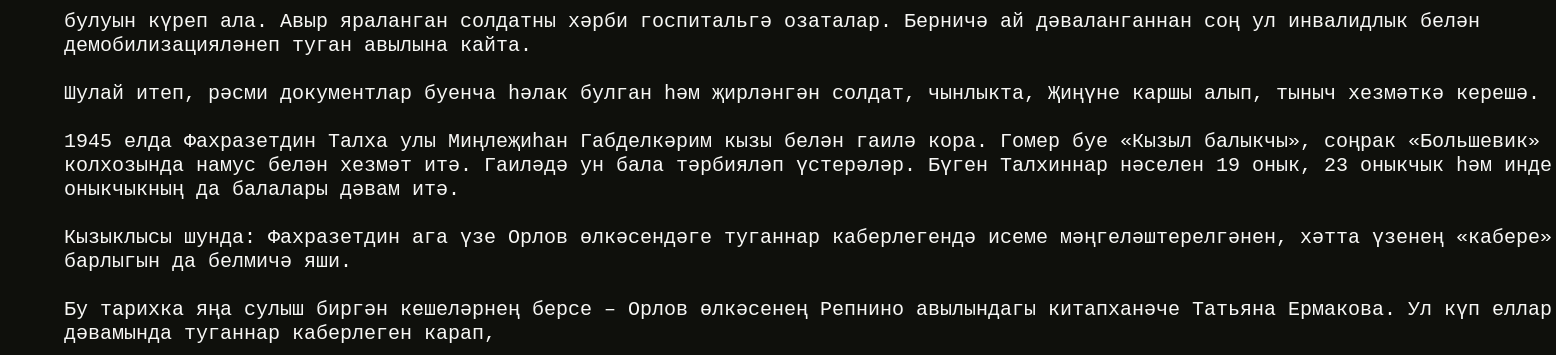булуын күреп ала. Авыр яраланган солдатны хәрби госпитальгә озаталар. Берничә ай дәваланганнан соң ул инвалидлык белән демобилизацияләнеп туган авылына кайта.

Шулай итеп, рәсми документлар буенча һәлак булган һәм җирләнгән солдат, чынлыкта, Җиңүне каршы алып, тыныч хезмәткә керешә.

1945 елда Фахразетдин Талха улы Миңлеҗиһан Габделкәрим кызы белән гаилә кора. Гомер буе «Кызыл балыкчы», соңрак «Большевик» колхозында намус белән хезмәт итә. Гаиләдә ун бала тәрбияләп үстерәләр. Бүген Талхиннар нәселен 19 онык, 23 оныкчык һәм инде оныкчыкның да балалары дәвам итә.

Кызыклысы шунда: Фахразетдин ага үзе Орлов өлкәсендәге туганнар каберлегендә исеме мәңгеләштерелгәнен, хәтта үзенең «кабере» барлыгын да белмичә яши.

Бу тарихка яңа сулыш биргән кешеләрнең берсе – Орлов өлкәсенең Репнино авылындагы китапханәче Татьяна Ермакова. Ул күп еллар дәвамында туганнар каберлеген карап,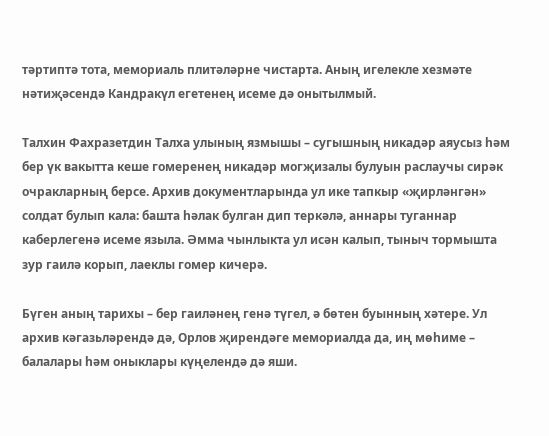тәртиптә тота, мемориаль плитәләрне чистарта. Аның игелекле хезмәте нәтиҗәсендә Кандракүл егетенең исеме дә онытылмый.

Талхин Фахразетдин Талха улының язмышы – сугышның никадәр аяусыз һәм бер үк вакытта кеше гомеренең никадәр могҗизалы булуын раслаучы сирәк очракларның берсе. Архив документларында ул ике тапкыр «җирләнгән» солдат булып кала: башта һәлак булган дип теркәлә, аннары туганнар каберлегенә исеме языла. Әмма чынлыкта ул исән калып, тыныч тормышта зур гаилә корып, лаеклы гомер кичерә.

Бүген аның тарихы – бер гаиләнең генә түгел, ә бөтен буынның хәтере. Ул архив кәгазьләрендә дә, Орлов җирендәге мемориалда да, иң мөһиме – балалары һәм оныклары күңелендә дә яши.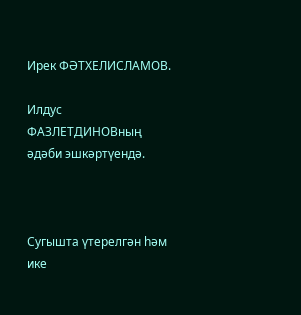Ирек ФӘТХЕЛИСЛАМОВ.

Илдус ФАЗЛЕТДИНОВның әдәби эшкәртүендә.



Сугышта үтерелгән һәм ике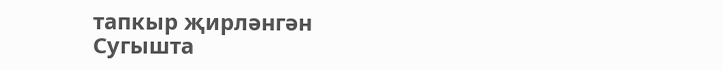тапкыр җирләнгән
Сугышта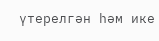үтерелгән һәм ике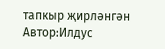тапкыр җирләнгән
Автор:Илдус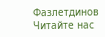Фазлетдинов
Читайте нас